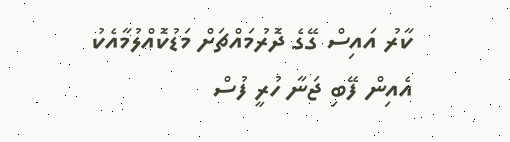ކާރު އައިސް ގޭގެ ދޮރުމައްޗަށް މަޑުކޮއްލުމާއެކު އެއިން ފޭބި ޖަނާ ހުރީ ފުސް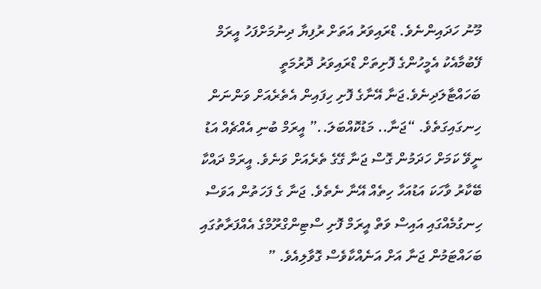މޫނު ހަދައިންނެވެ. ޑްރައިވަރު އަތަށް ރުފިޔާ ދިނުމަށްފަހު އީރަމް ފޭބުމާއެކު އެމީހުންގެ ފޮށިތަށް ޑްރައިވަރު ދޮރުމަތީ ބަހައްޓާލަދިނެވެ.ޖަނާ އޭނާގެ ފޮށި ހިފައިން އެތެރެއަށް ވަންނަން ހިނގައިގަތެވެ. “ޖަނާ.. މަޑުކޮއްބަލަ..” އީރަމް ބުނި އެއްޗެއް އަޑު ނީވޭ ކަމަށް ހަދަމުން ގޮސް ޖަނާ ގޭގެ ތެރެއަށް ވަނެވެ. އީރަމް ދައްކާ ބޭކާރު ވާހަކަ އަޑުއަހާ ހިތެއް އޭނާ ނެތެވެ. ޖަނާ ގެ ފަހަތުން އަވަސް ހިނގުމެއްގައި އައިސް ވަތް އީރަމް ފޮށި ސްޓިންގްރޫމްގެ އެއްފަރާތުގައި ބަހައްޓަމުން ޖަނާ އަށް އަނެއްކާވެސް ގޮވާލިއެވެ. ”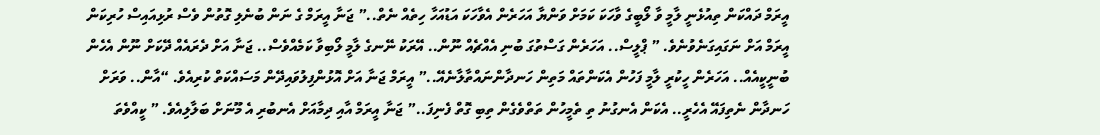އީރަމް ދައްކަން ތިއުޅެނީ ލާމީ ވާ ލޯބީގެ ވާހަކަ ކަމަށް ވަންޔާ އަހަރެން އެވާހަކަ އަޑުއަހާ ހިތެއް ނެތް..” ޖަނާ އީރަމް ގެ ނަން ބުނެލި ގޮތުން ވެސް ރުޅިއައިސް ހުރިކަން އީރަމް އަށް ނަގައިގަނެވުނެވެ. ” ޕްލީސް.. އަހަރެން ގަސްތުގަ ބުނި އެއްޗެއް ނޫން.. އޭރަކު ނޭނގެ ލާމީ ލޯބިވާ ކަމެއްވެސް.. ޖަނާ އަށް ދެރައެއް ދޭކަށް ނޫން އެހެން ބުނީކީއެއް.. އަހަރެން ހީކުރީ ލާމީ ފަހުން އެކަންތައް މަތިން ހަނދާންނައްތާލާނެއޭ..” އީރަމް ޖަނާ އަށް އޮޅުންފިލުވައިދޭން މަސައްކަތް ކުރިއެވެ. “އާން.. ވަރަށް ހަނދާން ނެތިފައޭ އެހެރީ.. އެކަން އެނގުނު ތި ތެމީހުން ތަތްވެގެން ތިބި ގޮތް ފެނިފަ..” ޖަނާ އީރަމް އާއި ދިމާއަށް އެނބުރި އެ މޫނަށް ބަލާލިއެވެ. ” ކީއްވެތަ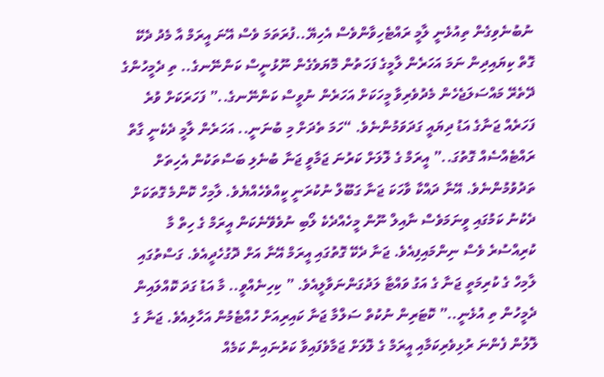ނުބުނެވިގެން ތިއުޅެނީ ލާމީ ރައްޓެހިވާންވެސް އެހިޔޭ..ފުރަތަމަ ވެސް އޭނަ އީރަމް އާ މެދު ދެކޭ ގޮތް ކިޔައިދިން ނަމަ އަހަރެން ލާމީގެ ފަހަތުން މޮޔަވެގެން ނޫޅުނީސް ކަންނޭނގެ.. ތި ދެމީހުންގެ ދޭތެރޭ މައްސަލަޖެހެން މެދުވެރިވާ މީހަކަށް އަހަރެން ނުވީސް ކަންނޭނގެ..” ފަހަރަކަށް ވުރެ ފަހަރެއް ޖަނާގެ އަޑު ދިޔައީ ގަދަވަމުންނެވެ. “ހަމަ ތެދަށް މި ބުނަނީ.. އަހަރެން ލާމީ ދެކެނީ ގާތް ރައްޓެއްސެއް ގޮތުގަ..” އީރަމް ގެ ލޮލަށް ކަރުނަ ޖަމާވީ ޖަނާ ބުނެލި ބަސްތަކުން އެހިތަށް ތަދުވުމުންނެވެ. އޭނާ ދައްކާ ވާހަކަ ޖަނާ ގަބޫލް ނުކުރަނީ ކީއްވެހެއްޔެވެ. ލާމިހް ކޮންމެ ގޮތަކަށް ދެކުނު ކަމުގައި ވީނަމަވެސް ނާއިލް ނޫން މީހެއްދެކެ ލޯބި ނުވެވޭނެކަން އީރަމް ގެ ހިތް މާ ކުރިއްސުރެ ވެސް ނިންމައިފިއެވެ. ޖަނާ ދެކޭ ގޮތުގައި އީރަމް އޭނާ އަށް ދޮގުހެދީއެވެ. ގަސްތުގައި ލާމިހް ގެ ކުރިމަތީ ޖަނާ ގެ އަގު ވައްޓާ ލަދުގަންނަވާލީއެވެ. ” ކިހިނެއްވީ.. މާ އަޑު ގަދަ ކޮއްލައިން ދެމީހުން ތި އުޅެނީ..” ކޮޓަރިން ނުކުތް ސަލްމާ ޖަނާ ކައިރިއަށް ހުއްޓެމުން އަހާލިއެވެ. ޖަނާ ގެ ލޮލުން ފެންނަ ރުޅިވެރިކަމާއި އީރަމް ގެ ލޮލަށް ޖަމާވެފައިވާ ކަރުނައިން ކަމެއް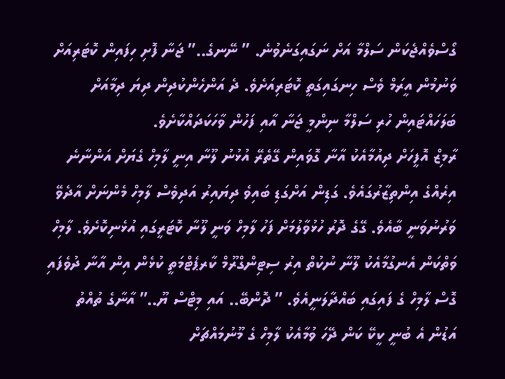ގޯސްވެއްޖެކަން ސަލްމާ އަށް ނަގައިގަނެވުނެ. ” ނޭނގެ..” ޖަނާ ފޮށި ހިފައިން ކޮޓަރިއަށް ވަނުމުން އީރަމް ވެސް ހިނގައިގަތީ ކޮޓަރިއަށެވެ. ދެ އަންހެންކުދިން ދިޔަ ދިމާއަށް ބަލަހައްޓައިން ހުރި ސަލްމާ ނިންމީ ޖަނާ އާއި ފަހުން ވާހަކަދައްކާށެވެ.
ރާމިޒް އޮފީހަށް ދިއުމާއެކު އާނާ ގޮވައިން ގޭތެރޭ އުޅުނު ލޫނާ އިނީ ލާމިހް ގެޔަށް އަންނާނެ އިރެއްގެ އިންތިޒާރުގައެވެ. ގަޑިން އަށްގަޑި ބައިވެ ދިޔައިރު އަދިވެސް ލާމިހް މެންނަށް އާދެވޭ ވަރުނުވަނީ ބާއެވެ. ގޭގެ ދޮރު ހުޅުވާލުމަށް ފަހު ލާމިހް ވަނީ ލޫނާ ކޮޓަރީގައި އުޅެނިކޮށެވެ. ލާމިހް ވަތްކަން އެނގުމާއެކު ލޫނާ ނުކުތް އިރު ސިޓިންގްރޫމް ކާރޕެޓްމަތީ ކުޅެން އިން އާނާ ދުވެފައި ގޮސް ލާމިހް ގެ ފައިގައި ބައްދާލަނީއެވެ. ” ދޮންބޭ.. އައި މިޓްސް ޔޫ..” އާނާގެ ތުއްތު އަޑުން އެ ބުނީ ކީކޭ ކަން ދޭހަ ވުމާއެކު ލާމިހް ގެ މޫނުމައްޗަށް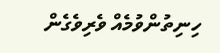ހިނިތުންވުމެއް ވެރިވެގެން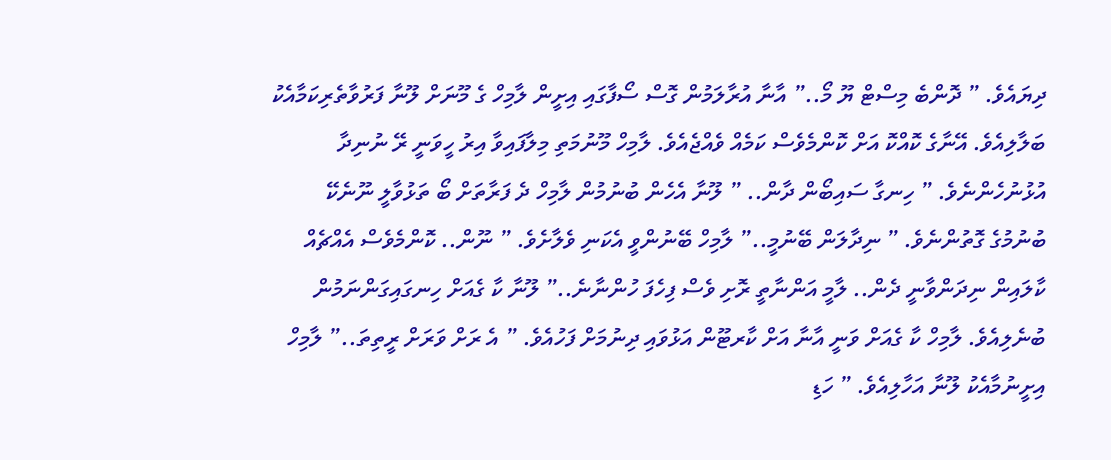ދިޔައެވެ. ” ދޮންބެ މިސްޓް ޔޫ މޯ..” އާނާ އުރާލަމުން ގޮސް ސޯފާގައި އިށީން ލާމިހް ގެ މޫނަށް ލޫނާ ފަރުވާތެރިކަމާއެކު ބަލާލިއެވެ. އޭނާގެ ކޮއްކޮ އަށް ކޮންމެވެސް ކަމެއް ވެއްޖެއެވެ. ލާމިހް މޫނުމަތި މިލާފައިވާ އިރު ހީވަނީ ރޭ ނުނިދާ އުޅުނުހެންނެވެ. ” ހިނގާ ސައިބޯން ދާން.. ” ލޫނާ އެހެން ބުނުމުން ލާމިހް ދެ ފަރާތަށް ބޯ ތަޅުވާލީ ނޫނެކޭ ބުނުމުގެ ގޮތުންނެވެ. ” ނިދާލަން ބޭނުމީ..” ލާމިހް ބޭނުންވީ އެކަނި ވެލާށެވެ. ” ނޫން.. ކޮންމެވެސް އެއްޗެއް ކާލައިން ނިދަންވާނީ ދެން.. ލާމީ އަންނާތީ ރޮށި ވެސް ފިހެފަ ހުންނާނެ..” ލޫނާ ކާ ގެއަށް ހިނގައިގަންނަމުން ބުނެލިއެވެ. ލާމިހް ކާ ގެއަށް ވަނީ އާނާ އަށް ކާރޓޫން އަޅުވައި ދިނުމަށް ފަހުއެވެ. ” އެ ރަށް ވަރަށް ރީތިތަ..” ލާމިހް އިށީނުމާއެކު ލޫނާ އަހާލިއެވެ. ” ހަޑި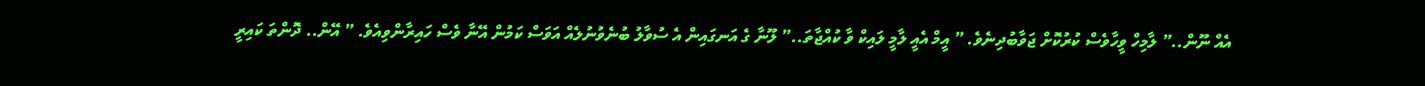އެއް ނޫން..” ލާމިހް ވީހާވެސް ކުރުކޮށް ޖަވާބުދިނެވެ. ” އީމް އެއީ ލާމީ ލައިކް ވާ ކުއްޖާތަ..” ލޫނާ ގެ އަނގައިން އެ ސުވާލު ބުނެވުނުލެއް އަވަސް ކަމުން އޭނާ ވެސް ހައިރާންވިއެވެ. ” އޭން.. ދޮންތަ ކައިރީ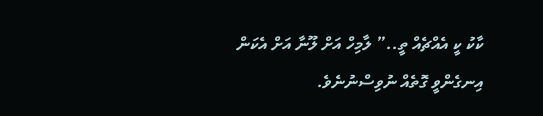ކާކު ކީ އެއްޗެއް ތީ..” ލާމިހް އަށް ލޫނާ އަށް އެކަން އިނގެންވީ ގޮތެއް ނުވިސްނުނެވެ.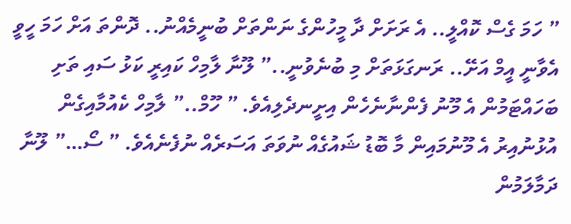” ހަމަ ގެސް ކޮއްލީ.. އެ ރަށަށް ދާ މީހުންގެ ނަންތަށް ބުނީމެއްނު.. ދޮންތަ އަށް ހަމަ ހީވީ އެވާނީ އީމް އަށޭ.. ރަނގަޅަތަށް މި ބުނެވުނީ..” ލޫނާ ލާމިހް ކައިރީ ކަޅު ސައި ތަށި ބަހައްޓަމުން އެ މޫނު ފެންނާނެހެން އިށީނދެލިއެވެ. ” ހޫމް..” ލާމިހް ކެއުމާއިގެން އުޅުނުއިރު އެ މޫނުމައިން މާ ބޮޑު ޝައުގެއް ނުވަތަ އަސަރެއް ނުފެނެއެވެ. ” ސޯ…” ލޫނާ ދަމާލަމުން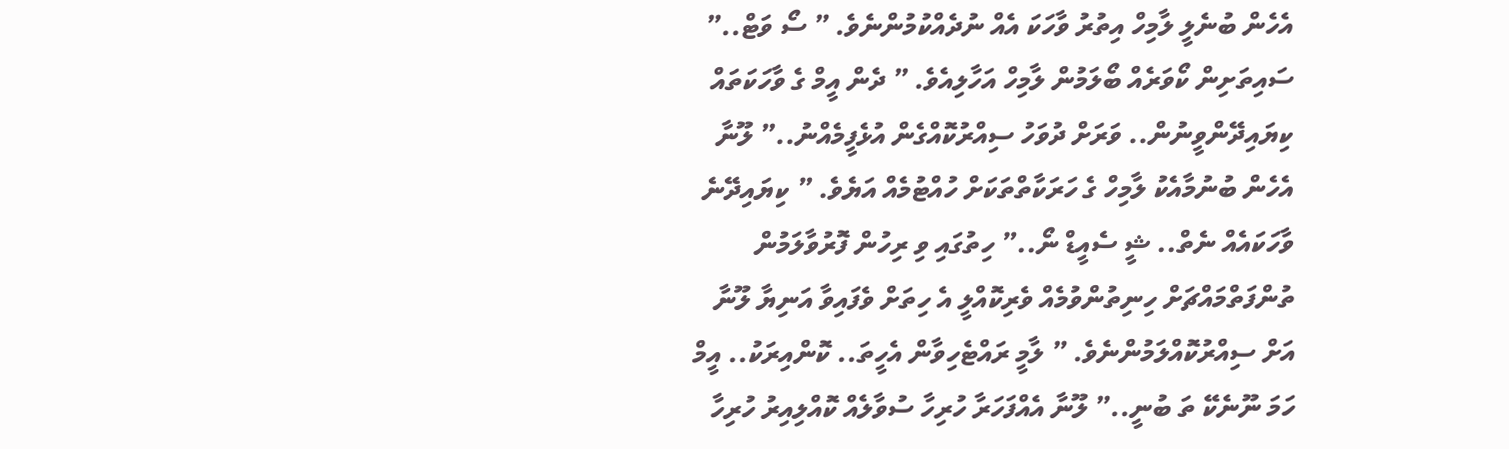އެހެން ބުނެލީ ލާމިހް އިތުރު ވާހަކަ އެއް ނުދެއްކުމުންނެވެ. ” ސޯ ވަޓް..” ސައިތަށިން ކޯވަރެއް ބޯލަމުން ލާމިހް އަހާލިއެވެ. ” ދެން އީމް ގެ ވާހަކަތައް ކިޔައިދޭންވީނުން.. ވަރަށް ދުވަހު ސިއްރުކޮއްގެން އުޅެފީމެއްނު..” ލޫނާ އެހެން ބުނުމާއެކު ލާމިހް ގެ ހަރަކާތްތަކަށް ހުއްޓުމެއް އަޔެވެ. ” ކިޔައިދޭނެ ވާހަކައެއް ނެތް.. ޝީ ސެއީޑް ނޯ..” ހިތުގައި ވި ރިހުން ފޮރުވާލަމުން ތުންފަތްމައްޗަށް ހިނިތުންވުމެއް ވެރިކޮއްލީ އެ ހިތަށް ވެފައިވާ އަނިޔާ ލޫނާ އަށް ސިއްރުކޮއްލަމުންނެވެ. ” ލާމީ ރައްޓެހިވާން އެހީތަ.. ކޮންއިރަކު.. އީމް ހަމަ ނޫނެކޭ ތަ ބުނީ..” ލޫނާ އެއްފަހަރާ ހުރިހާ ސުވާލެއް ކޮއްލިއިރު ހުރިހާ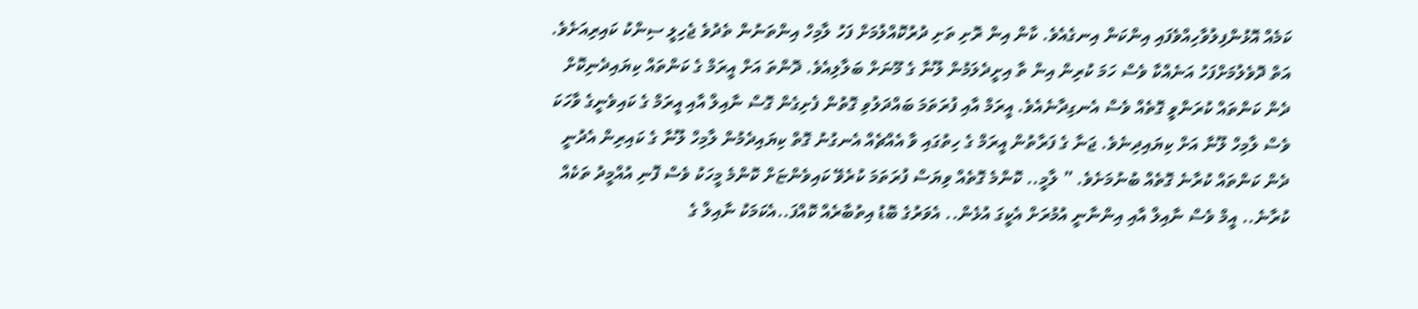ކަމެއް އޮޅުންފިލުވާހިއްވެފައި އިންކަން އިނގެއެވެ. ކާން އިން ރޮށި ތަށި ދުރުކޮއްލުމަށް ފަހު ލާމިހް އިންތަނުން ތެދުވެ ޖެހިލީ ސިންކު ކައިރިއަށެވެ. އަތް ދޮވެލުމަށްފަހު އަނެއްކާ ވެސް ހަމަ ކުރިން އިން ތާ އިށީދެލަމުން ލޫނާ ގެ މޫނަށް ބަލާލިއެވެ. ދޮންތަ އަށް އީރަމް ގެ ކަންތައް ކިޔައިދެނިކޮށް ދެން ކަންތައް ކުރަންވީ ގޮތެއް ވެސް އެނގިދާނެއެވެ. އީރަމް އާއި ފުރަތަމަ ބައްދަލުވި ގޮތުން ފެށިގެން ގޮސް ނާއިލް އާއި އީރަމް ގެ ކައިވެނީގެ ވާހަކަ ވެސް ލާމިހް ލޫނާ އަށް ކިޔައިދިނެވެ. ޖަނާ ގެ ފަރާތުން އީރަމް ގެ ހިތުގައި ވާ އެއްޗެއް އެނގުނު ގޮތް ކިޔައިދެމުން ލާމިހް ލޫނާ ގެ ކައިރިން އެދުނީ ދެން ކަންތައް ކުރާނެ ގޮތެއް ބުނުމަށެވެ. ” ލާމީ.. ކޮންމެ ގޮތެއް ވިޔަސް ފުރަތަމަ ކުރެވޭ ކައިވެންޏަށް ކޮންމެ މީހަކު ވެސް ފޮނި އުއްމީދު ތަކެއް ކުރާނެ.. އީމް ވެސް ނާއިލް އާއި އިންނާނީ އުމުރަށް އެކީގަ އުޅެން.. އެވަރުގެ ބޮޑު އިތުބާރެއް ކޮއްފަ..އެކަމަކު ނާއިލް ގެ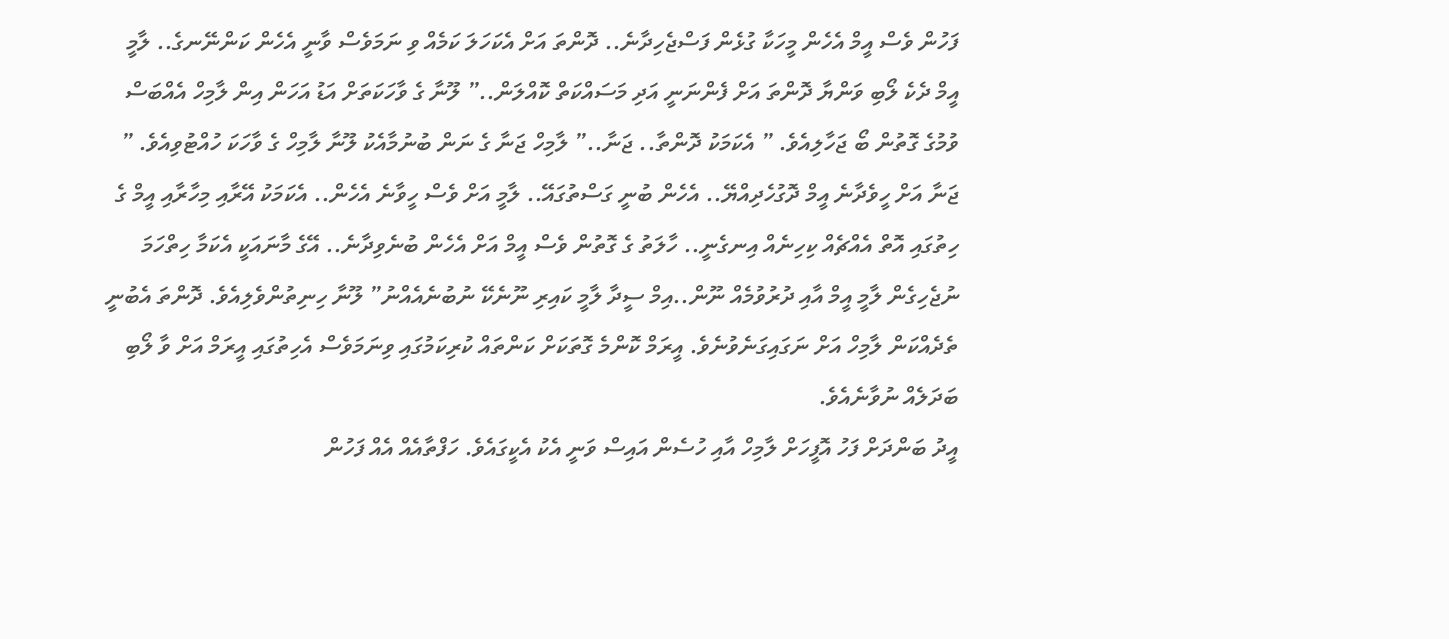ފަހުން ވެސް އީމް އެހެން މީހަކާ ގުޅެން ފަސްޖެހިދާނެ.. ދޮންތަ އަށް އެކަހަލަ ކަމެއް ވި ނަމަވެސް ވާނީ އެހެން ކަންނޭނގެ.. ލާމީ އީމް ދެކެ ލޯބި ވަންޔާ ދޮންތަ އަށް ފެންނަނީ އަދި މަސައްކަތް ކޮއްލަން..” ލޫނާ ގެ ވާހަކަތަށް އަޑު އަހަން އިން ލާމިހް އެއްބަސް ވުމުގެ ގޮތުން ބޯ ޖަހާލިއެވެ. ” އެކަމަކު ދޮންތާ.. ޖަނާ..” ލާމިހް ޖަނާ ގެ ނަން ބުނުމާއެކު ލޫނާ ލާމިހް ގެ ވާހަކަ ހުއްޓުވިއެވެ. ” ޖަނާ އަށް ހީވެދާނެ އީމް ދޮގުހެދިއްޔޭ.. އެހެން ބުނީ ގަސްތުގައޭ.. ލާމީ އަށް ވެސް ހީވާނެ އެހެން.. އެކަމަކު އޭރާއި މިހާރާއި އީމް ގެ ހިތުގައި އޮތް އެއްޗެއް ކިހިނެއް އިނގެނީ.. ހާލަތު ގެ ގޮތުން ވެސް އީމް އަށް އެހެން ބުނެވިދާނެ.. އޭގެ މާނައަކީ އެކަމާ ހިތްހަމަ ނުޖެހިގެން ލާމީ އީމް އާއި ދުރުވުމެއް ނޫން..އިމް ސީދާ ލާމީ ކައިރި ނޫނެކޭ ނުބުނެއެއްނު” ލޫނާ ހިނިތުންވެލިއެވެ. ދޮންތަ އެބުނީ ތެދެއްކަން ލާމިހް އަށް ނަގައިގަނެވުނެވެ. އީރަމް ކޮންމެ ގޮތަކަށް ކަންތައް ކުރިކަމުގައި ވިނަމަވެސް އެހިތުގައި އީރަމް އަށް ވާ ލޯބި ބަދަލެއް ނުވާނެއެވެ.
އީދު ބަންދަށް ފަހު އޮފީހަށް ލާމިހް އާއި ހުސެން އައިސް ވަނީ އެކު އެކީގައެވެ. ހަފްތާއެއް އެއް ފަހުން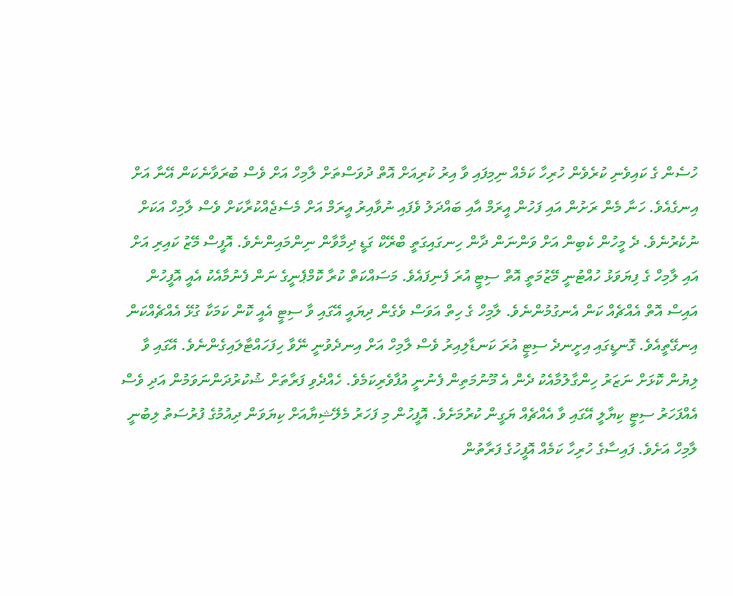ހުސެން ގެ ކައިވެނި ކުރެވެން ހުރިހާ ކަމެއް ނިމިފައި ވާ އިރު ކުރިއަށް އޮތް ދުވަސްތަށް ލާމިހް އަށް ވެސް ބުރަވާނެކަން އޭނާ އަށް އިނގެއެވެ. ހަނާ މެން ރަށުން އައި ފަހުން އީރަމް އާއި ބައްދަލު ވެފައި ނުވާއިރު އީރަމް އަށް މެސެޖެއްކުރާކަށް ވެސް ލާމިހް އަކަށް ނުކެރުނެވެ. ދެ މީހުން ކެބިން އަށް ވަންނަން ދާން ހިނގައިގަތީ ބްރޭކް ގަޑީ ދިމާވާން ނިންމައިންނެވެ. އޮފީސް މޭޒު ކައިރި އަށް އައި ލާމިހް ގެ ފިޔަވަޅު ހުއްޓުނީ މޭޒުމަތީ އޮތް ސިޓީ އުރަ ފެނިފައެވެ. މަސައްކަތް ކުރާ ކޮމްޕެނީގެ ނަން ފެނުމާއެކު އެއީ އޮފީހުން އައިސް އޮތް އެއްޗެއް ކަން އެނގުމުންނެވެ. ލާމިހް ގެ ހިތް އަވަސް ވެގެން ދިޔައީ އޭގައި ވާ ސިޓީ އެއީ ކޮން ކަމަކާ ގުޅޭ އެއްޗެއްކަން އިނގޭތީއެވެ. ގޮނޑީގައި އިށީނދެ ސިޓީ އުރަ ކަނޑާލިއިރު ވެސް ލާމިހް އަށް އިނދެވުނީ ނޭވާ ހިފަހައްޓާލައިގެންނެވެ. އޭގައި ވާ ލިޔުން ކޮޅަށް ނަޒަރު ހިންގާލުމާއެކު ދެން އެ މޫނުމަތިން ފެނުނީ އުފާވެރިކަމެވެ. ހެއްދެވި ފަރާތަށް ޝުކުރުދަންނަވަމުން އަދި ވެސް އެއްފަހަރު ސިޓީ ކިޔާލީ އޭގައި ވާ އެއްޗެއް ޔަގީން ކުރުމަށެވެ. އޮފީހުން މި ފަހަރު މެލޭޝިޔާއަށް ކިޔަވަން ދިއުމުގެ ފުރުސަތު ލިބުނީ ލާމިހް އަށެވެ. ފައިސާގެ ހުރިހާ ކަމެއް އޮފީހުގެ ފަރާތުން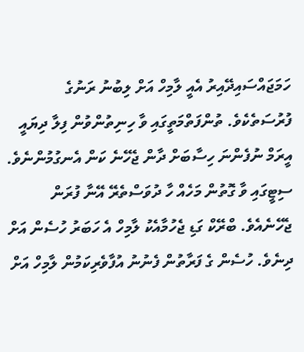ހަމަޖައްސައިދޭއިރު އެއީ ލާމިހް އަށް ލިބުނު ރަނުގެ ފުރުސަތެކެވެ. ތުންފަތްމަތީގައި ވާ ހިނިތުންވުން ފިލާ ދިޔައީ އީރަމް ނުފެންނަ ހިސާބަށް ދާން ޖެހޭނެ ކަން އެނގުމުންނެވެ. ސިޓީގައި ވާ ގޮތުން މަހެއް ހާ ދުވަސްތެރޭ އޭނާ ފުރަން ޖެހޭނެއެވެ. ބްރޭކް ގަޑި ޖެހުމާއެކު ލާމިހް އެ ހަބަރު ހުސެން އަށް ދިނެވެ. ހުސެން ގެ ފަރާތުން ފެނުނު އުފާވެރިކަމުން ލާމިހް އަށް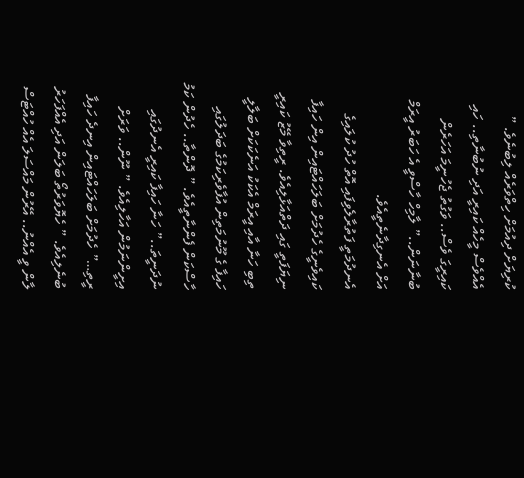ކުރިޔަށް ދިއުމަށް ހިތްވަރެއް ލިބުނެވެ. ” އެއްވެސް މީހެއް ކައިރީ އަދި ނުބުނާތި.. ހައި ކައިރީގަ ވެސް.. ވަގުތު ޖެހުނީމަ އަހަރެން ބުނާނަން..” ލާމިހް ހާސްވީ އެ ހަބަރު އީރަމް އަށް އެނގިދާނެތީއެވެ.
އެނދުމަތީ ފަތުރާލެވިފައި އޮތް ހުދު ކުލައިގެ ކައިވެނީގެ ހެދުމަށް ބަލަހައްޓައިން އިން ހައިފާ ނިޔަފަތީ ގައި ދަތްއަޅާލިއެވެ. ރީތިވާ މޭޒު ކައިރީ ތިބި ހަނާ އާއި އީރަމް އެކަކު އަނެކަކަށް ބަލާލީ ހައިފާ ގެ މޫނުމަތިން އުފާވެރިކަމުގެ ބަދަލުގައި ހާސްކަން ފެންނާތީއެވެ. ” ދޮންތާ.. ހެދުން ކަމު ނުދަނީތަ..” ހަނާ ހައިފާ ކައިރީ އެނދުގައި އިށީންނަމުން އަހާލިއެވެ. ” ނޫން.. ވަރަށް ރީތި…” ހެދުމަށް ބަލަހައްޓައިން އިނދެ ހައިފާ ބުނެލިއެވެ. ” ހެޔޮވަރުތޯ ބަލަން އަދި އެއްފަހަރު ލާން ވީ އެއްނު.. އޭރުން މައްސަލަ އެއް ހުއްޓަސް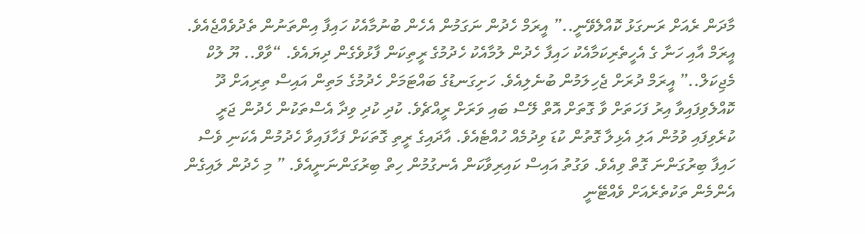މާދަން ރެއަށް ރަނގަޅު ކޮއްލެވޭނީ..” އީރަމް ހެދުން ނަގަމުން އެހެން ބުނުމާއެކު ހައިފާ އިންތަނުން ތެދުވެއްޖެއެވެ. އީރަމް އާއި ހަނާ ގެ އެހީތެރިކަމާއެކު ހައިފާ ހެދުން ލުމާއެކު ހެދުމުގެ ރީތިކަން ފާޅުވެގެން ދިޔައެވެ. “ވާވް.. ޔޫ ލުކް މެޖިކަލް..” އީރަމް ދުރަށް ޖެހިލަމުން ބުނެލިއެވެ. ހަށިގަނޑުގެ ބައްޓަމަށް ހެދުމުގެ މަތިން އައިސް ތިރިއަށް ދޫ ކޮއްލެވިފައިވާ އިރު ފަހަތަށް ވާ ގޮތަށް އޮތް ލޭސް ބައި ވަރަށް ރީއްޗެވެ. ކުދި ކުދި ވިދާ އެސްތަކުން ހެދުން ޖަރީ ކުރެވިފައި ވުމުން އަލި އެޅިލާ ގޮތުން ކުޑަ ވިދުމެއް ހުއްޓެއެވެ. އާދައިގެ ރީތި ގޮތަކަށް ފަހާފައިވާ ހެދުމުން އެކަނި ވެސް ހައިފާ ބިރުގަންނަ ގޮތް ވިއެވެ. ވަގުތު އައިސް ކައިރިވާކަން އެނގުމުން ހިތް ބިރުގަންނަނީއެވެ. ” މި ހެދުން ލައިގެން އެންމެން ތަކުތެރެއަށް ވެއްޓޭނީ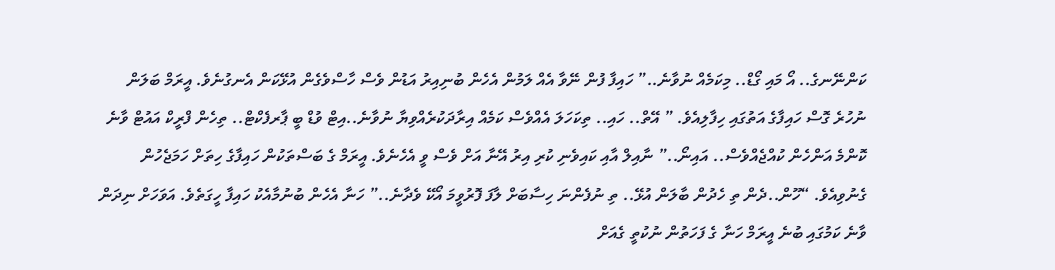ކަންނޭނގެ.. އޯ މައި ގޯޑް.. މިކަމެއް ނުވާނެ..” ހައިފާ ފުން ނޭވާ އެއް ލަމުން އެހެން ބުނިއިރު އަޑުން ވެސް ހާސްވެގެން އުޅޭކަން އެނގުނެވެ. އީރަމް ބަލަން ނުހުރެ ގޮސް ހައިފާގެ އަތުގައި ހިފާލިއެވެ. ” އޭތް.. ހައި.. ތިކަހަލަ އެއްވެސް ކަމެއް އިރާދަކުރެއްވިޔާ ނުވާނެ..އިޓް ވުޑް ބީ ޕާރފެކްޓް.. ތިހެން ފްރީކް އައުޓް ވާނެ ކޮންމެ އަންހެން ކުއްޖެއްވެސް.. އައިނޯ..” ނާއިލް އާއި ކައިވެނި ކުރި އިރު އޭނާ އަށް ވެސް ވީ އެހެނެވެ. އީރަމް ގެ ބަސްތަކުން ހައިފާގެ ހިތަށް ހަމަޖެހުން ގެނުވިއެވެ. “ހޫން..ދެން ތި ހެދުން ބާލަން އުޅޭ.. ތި ނުފެންނަ ހިސާބަށް ލާފަ ފޮރުވީމަ އޯކޭ ވެދާނެ..” ހަނާ އެހެން ބުނުމާއެކު ހައިފާ ހީގަތެވެ. އަވަހަށް ނިދަން ވާނެ ކަމުގައި ބުނެ އީރަމް ހަނާ ގެ ފަހަތުން ނުކުތީ ގެއަށް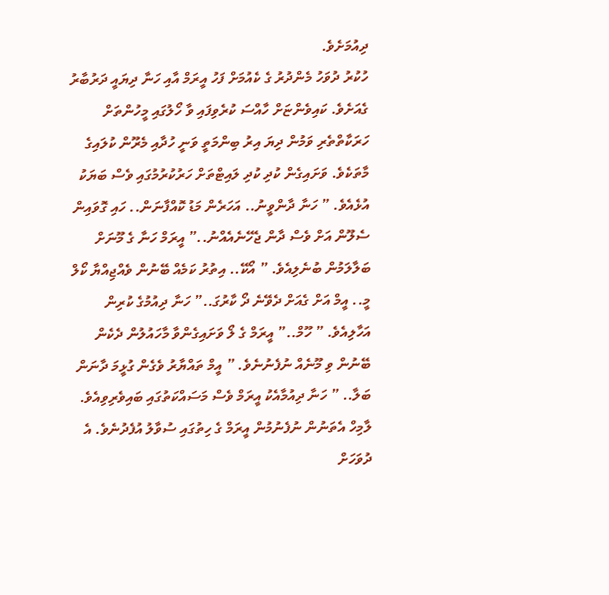ދިއުމަށެވެ.
ހުކުރު ދުވަހު މެންދުރު ގެ ކެއުމަށް ފަހު އީރަމް އާއި ހަނާ ދިޔައީ ދަރުބާރު ގެއަށެވެ. ކައިވެންޏަށް ހާއްސަ ކުރެވިފައި ވާ ހޯލުގައި މީހުންތަށް ހަރަކާތްތެރި ވަމުން ދިޔަ އިރު ބިންމަތީ ވަނީ ހުދާއި މެރޫން ކުލައިގެ މާތަކެވެ. ވަށައިގެން ކުދި ކުދި ލައިޓްތަށް ހަރުކުރުމުގައި ވެސް ބަޔަކު އުޅެއެވެ. ” ހަނާ ދާންވީނު.. އަހަރެން މަޑު ކޮއްފާނަން.. ހައި ގޮވައިން ސެލޫން އަށް ވެސް ދާން ޖެހޭނެއެއްނު..” އީރަމް ހަނާ ގެ މޫނަށް ބަލާލަމުން ބުނެލިއެވެ. ” އޯކޭ.. އިތުރު ކަމެއް ބޭނުން ވެއްޖިއްޔާ ކޯލް މީ.. އީމް އަށް ގެއަށް ދެވޭނެ ދޯ ކާރުގަ..” ހަނާ ދިއުމުގެ ކުރިން އަހާލިއެވެ. ” ހޫމް..” އީރަމް ގެ ލޯ ވަށައިގެންވާ މާހައުލުން ދެކެން ބޭނުން ވި މޫނެއް ނުފެނުނެވެ. ” އީމް ތައްޔާރު ވެގެން ގުޅީމަ ދާނަން ބަލާ.. ” ހަނާ ދިއުމާއެކު އީރަމް ވެސް މަސައްކަތުގައި ބައިވެރިވިއެވެ. ލާމިހް އެތަނުން ނުފެނުމުން އީރަމް ގެ ހިތުގައި ސުވާލު އުފެދުނެވެ. އެ ދުވަހަށް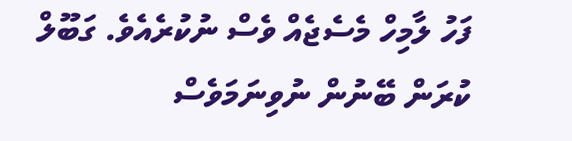ފަހު ލާމިހް މެސެޖެއް ވެސް ނުކުރެއެވެ. ގަބޫލް ކުރަން ބޭނުން ނުވިނަމަވެސް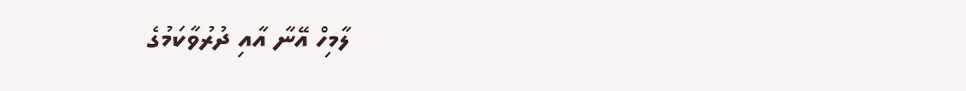ލާމިހް އޭނާ އާއި ދުރުވާކަމުގެ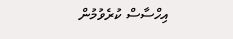އިހްސާސް ކުރެވުމުން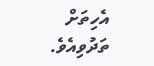އެހިތަށް ތަދުވިއެވެ.